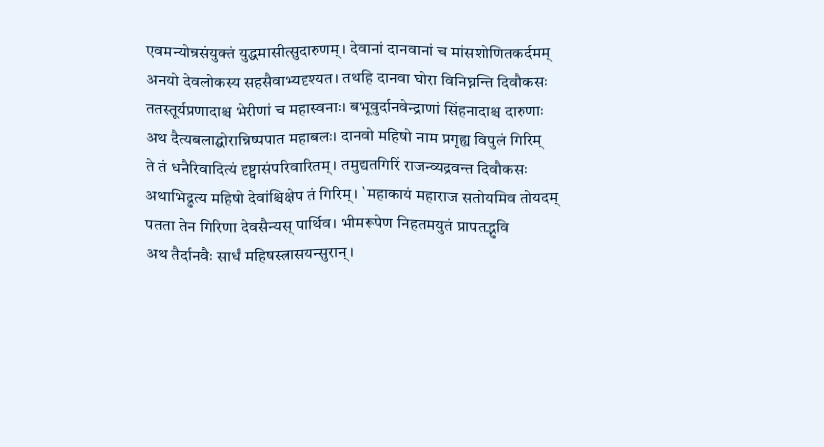एवमन्योन्रसंयुक्तं युद्धमासीत्सुदारुणम्। देवानां दानवानां च मांसशोणितकर्दमम्
अनयो देवलोकस्य सहसैवाभ्यदृश्यत। तथहि दानवा घोरा विनिघ्नन्ति दिवौकसः
ततस्तूर्यप्रणादाश्च भेरीणां च महास्वनाः। बभूवुर्दानवेन्द्राणां सिंहनादाश्च दारुणाः
अथ दैत्यबलाद्घोरान्निष्पपात महाबलः। दानवो महिषो नाम प्रगृह्य विपुलं गिरिम्
ते तं धनैरिवादित्यं दृष्ट्वासंपरिवारितम्। तमुद्यतगिरिं राजन्व्यद्रवन्त दिवौकसः
अथाभिद्रुत्य महिषो देवांश्चिक्षेप तं गिरिम्। `महाकायं महाराज सतोयमिव तोयदम्
पतता तेन गिरिणा देवसैन्यस् पार्थिव। भीमरूपेण निहतमयुतं प्रापतद्भुवि
अथ तैर्दानवैः सार्धं महिषस्त्रासयन्सुरान्।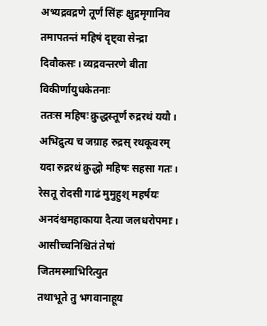अभ्यद्रवद्रणे तूर्णं सिंहः क्षुद्रमृगानिव
तमापतन्तं महिषं दृष्ट्वा सेन्द्रा दिवौकसः। व्यद्रवन्तरणे बीता विकीर्णायुधकेतनाः
ततःस महिषः क्रुद्धस्तूर्णं रुद्ररथं ययौ। अभिद्रुत्य च जग्राह रुद्रस् रथकूवरम्
यदा रुद्ररथं क्रुद्धो महिषः सहसा गतः। रेसतू रोदसी गाढं मुमुहुश् महर्षयः
अनदंश्चमहाकाया दैत्या जलधरोपमाः। आसीच्चनिश्चितं तेषां जितमस्माभिरित्युत
तथाभूते तु भगवानाहूय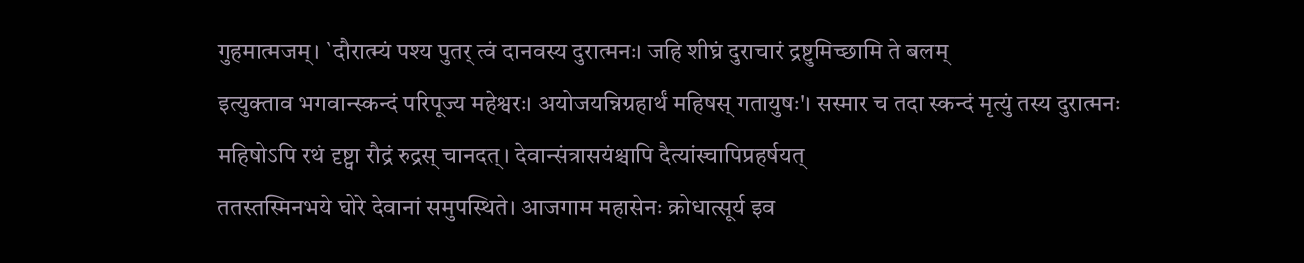गुहमात्मजम्। `दौरात्म्यं पश्य पुतर् त्वं दानवस्य दुरात्मनः। जहि शीघ्रं दुराचारं द्रष्टुमिच्छामि ते बलम्
इत्युक्ताव भगवान्स्कन्दं परिपूज्य महेश्वरः। अयोजयन्निग्रहार्थं महिषस् गतायुषः'। सस्मार च तदा स्कन्दं मृत्युं तस्य दुरात्मनः
महिषोऽपि रथं दृष्ट्वा रौद्रं रुद्रस् चानदत्। देवान्संत्रासयंश्चापि दैत्यांस्चापिप्रहर्षयत्
ततस्तस्मिनभये घोरे देवानां समुपस्थिते। आजगाम महासेनः क्रोधात्सूर्य इव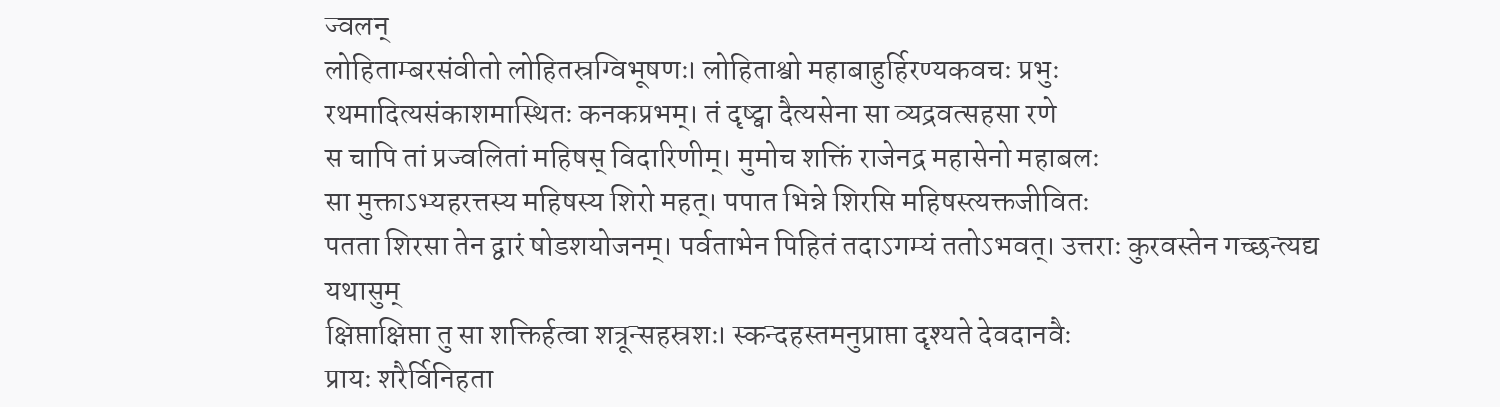ज्वलन्
लोहिताम्बरसंवीतो लोहितस्रग्विभूषणः। लोहिताश्वो महाबाहुर्हिरण्यकवचः प्रभुः
रथमादित्यसंकाशमास्थितः कनकप्रभम्। तं दृष्ट्वा दैत्यसेना सा व्यद्रवत्सहसा रणे
स चापि तां प्रज्वलितां महिषस् विदारिणीम्। मुमोच शक्तिं राजेनद्र महासेनो महाबलः
सा मुक्ताऽभ्यहरत्तस्य महिषस्य शिरो महत्। पपात भिन्ने शिरसि महिषस्त्यक्तजीवितः
पतता शिरसा तेन द्वारं षोडशयोजनम्। पर्वताभेन पिहितं तदाऽगम्यं ततोऽभवत्। उत्तराः कुरवस्तेन गच्छन्त्यद्य यथासुम्
क्षिप्ताक्षिप्ता तु सा शक्तिर्हत्वा शत्रून्सहस्रशः। स्कन्दहस्तमनुप्राप्ता दृश्यते देवदानवैः
प्रायः शरैर्विनिहता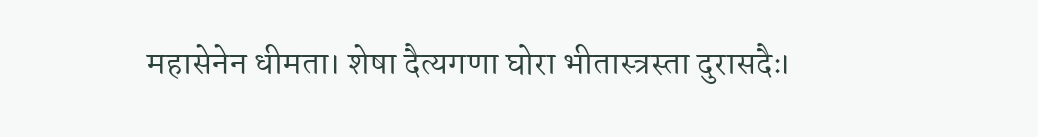महासेनेन धीमता। शेषा दैत्यगणा घोरा भीतास्त्रस्ता दुरासदैः।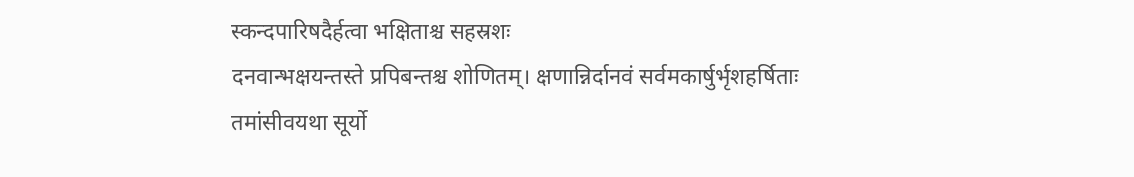स्कन्दपारिषदैर्हत्वा भक्षिताश्च सहस्रशः
दनवान्भक्षयन्तस्ते प्रपिबन्तश्च शोणितम्। क्षणान्निर्दानवं सर्वमकार्षुर्भृशहर्षिताः
तमांसीवयथा सूर्यो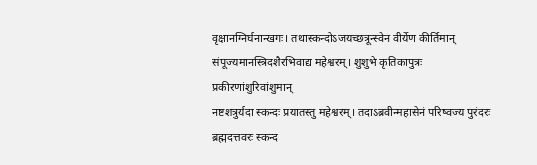वृक्षानग्निर्घनान्खगः। तथास्कन्दोऽजयच्छत्रून्स्वेन वीर्येण कीर्तिमान्
संपूज्यमानस्त्रिदशैरभिवाद्य महेश्वरम्। शुशुभे कृतिकापुत्रः प्रकीरणांशुरिवांशुमान्
नष्टशत्रुर्यदा स्कन्दः प्रयातस्तु महेश्वरम्। तदाऽब्रवीन्महासेनं परिष्वज्य पुरंदरः
ब्रह्मदत्तवरः स्कन्द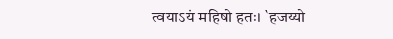त्वयाऽयं महिषो हतः। `हजय्यो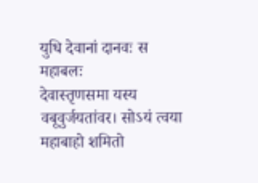युधि देवानां दानवः स महाबलः
देवास्तृणसमा यस्य वबूवुर्जयतांवर। सोऽयं त्वया महाबाहो शमितो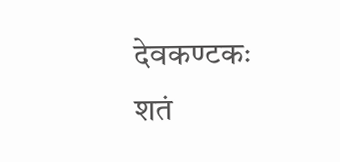देवकण्टकः
शतं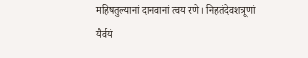महिषतुल्यानां दानवानां त्वय रणे। निहतंदेवशत्रूणां यैर्वयं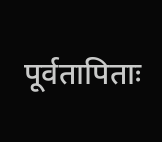पूर्वतापिताः